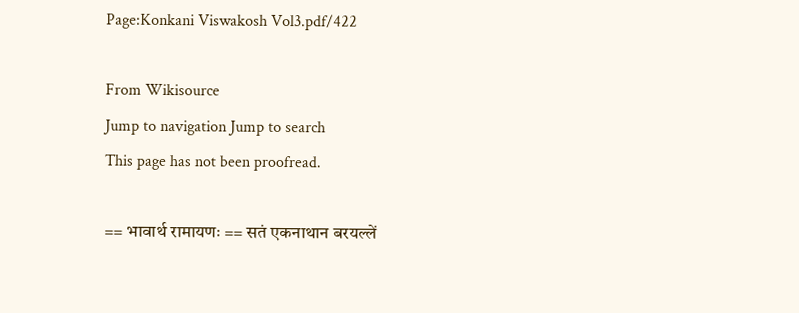Page:Konkani Viswakosh Vol3.pdf/422

From Wikisource
Jump to navigation Jump to search
This page has not been proofread.

== भावार्थ रामायणः == सतं एकनाथान बरयल्लें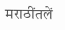मराठींतलें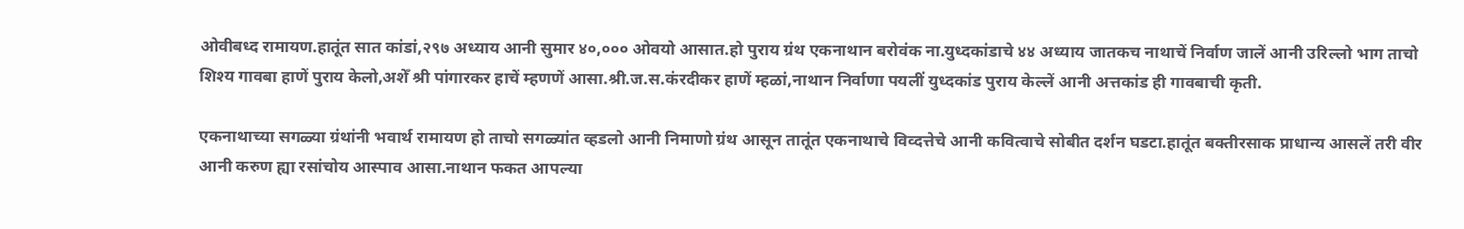ओवीबध्द रामायण.हातूंत सात कांडां,२९७ अध्याय आनी सुमार ४०,००० ओवयो आसात.हो पुराय ग्रंथ एकनाथान बरोवंक ना.युध्दकांडाचे ४४ अध्याय जातकच नाथाचें निर्वाण जालें आनी उरिल्लो भाग ताचो शिश्य गावबा हाणें पुराय केलो,अशेँ श्री पांगारकर हाचें म्हणणें आसा.श्री.ज.स.कंरदीकर हाणें म्हळां,नाथान निर्वाणा पयलीं युध्दकांड पुराय केल्लें आनी अत्तकांड ही गावबाची कृती.

एकनाथाच्या सगळ्या ग्रंथांनी भवार्थ रामायण हो ताचो सगळ्यांत व्हडलो आनी निमाणो ग्रंथ आसून तातूंत एकनाथाचे विव्दत्तेचे आनी कवित्वाचे सोबीत दर्शन घडटा.हातूंत बक्तीरसाक प्राधान्य आसलें तरी वीर आनी करुण ह्या रसांचोय आस्पाव आसा.नाथान फकत आपल्या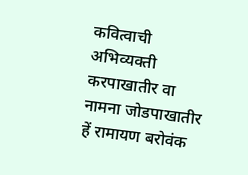कवित्वाची अभिव्यक्ती करपाखातीर वा नामना जोडपाखातीर हें रामायण बरोवंक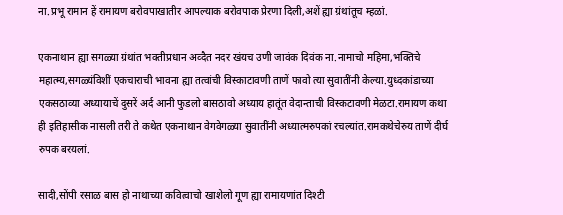ना.प्रभू रामान हें रामायण बरोवपाखातीर आपल्याक बरोवपाक प्रेरणा दिली,अशें ह्या ग्रंथांतूच म्हळां.

एकनाथान ह्या सगळ्या ग्रंथांत भक्तीप्रधान अव्दैत नदर खंयच उणी जावंक दिवंक ना.नामाचो महिमा,भक्तिचे महात्म्य,सगळ्यंविशीं एकचाराची भावना ह्या तत्वांची विस्काटावणी ताणें फावो त्या सुवातींनी केल्या.युध्दकांडाच्या एकसठाव्या अध्यायाचें दुसरें अर्द आनी फुडलो बासठावो अध्याय हातूंत वेदान्ताची विस्कटावणी मेळटा.रामायण कथा ही इतिहासीक नासली तरी ते कथेत एकनाथान वेगवेगळ्या सुवातींनी अध्यात्मरुपकां रचल्यांत.रामकथेचेरुय ताणें दीर्घ रुपक बरयलां.

सादी,सोंपी रसाळ बास हो नाथाच्या कवित्वाचो खाशेलो गूण ह्या रामायणांत दिश्टी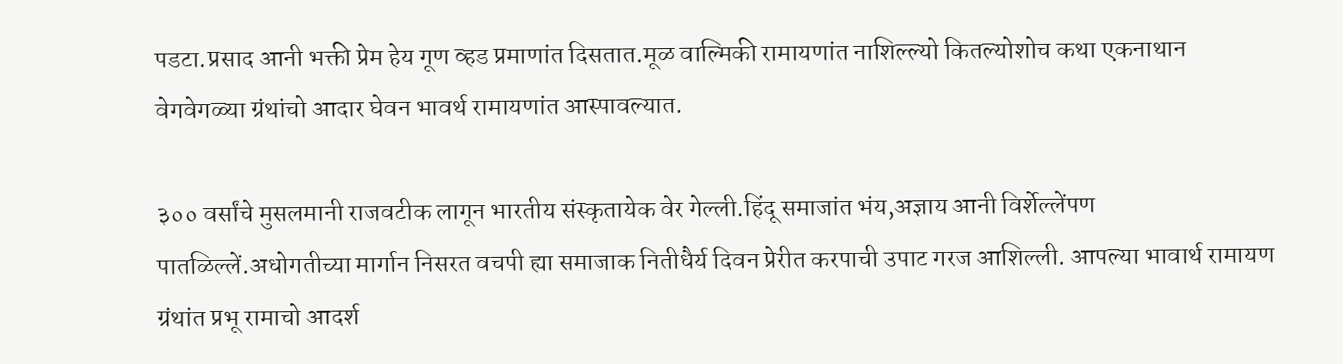पडटा.प्रसाद आनी भक्ती प्रेम हेय गूण व्हड प्रमाणांत दिसतात.मूळ वाल्मिकी रामायणांत नाशिल्ल्यो कितल्योशोच कथा एकनाथान वेगवेगळ्या ग्रंथांचो आदार घेवन भावर्थ रामायणांत आस्पावल्यात.

३०० वर्सांचे मुसलमानी राजवटीक लागून भारतीय संस्कृतायेक वेर गेल्ली.हिंदू समाजांत भंय,अज्ञाय आनी विर्शेल्लेंपण पातळिल्लें.अधोगतीच्या मार्गान निसरत वचपी ह्या समाजाक नितीधैर्य दिवन प्रेरीत करपाची उपाट गरज आशिल्ली. आपल्या भावार्थ रामायण ग्रंथांत प्रभू रामाचो आदर्श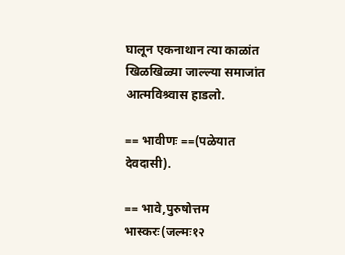घालून एकनाथान त्या काळांत खिळखिळ्या जाल्ल्या समाजांत आत्मविश्र्वास हाडलो.

== भावीणः ==(पळेयात देवदासी).

== भावे,पुरुषोत्तम भास्करः(जल्मः१२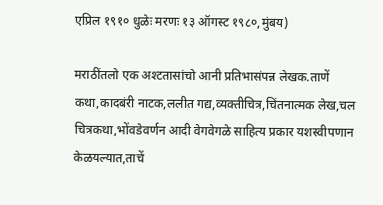एप्रिल १९१० धुळेः मरणः १३ ‌ऑगस्ट १९८०,मुंबय)

मराठींतलो एक अश्टतासांचो आनी प्रतिभासंपन्न लेखक.ताणें कथा,कादबंरी नाटक,ललीत गद्य,व्यक्तीचित्र,चिंतनात्मक लेख,चल चित्रकथा,भोंवडेवर्णन आदी वेगवेगळे साहित्य प्रकार यशस्वीपणान केळयल्यात,ताचें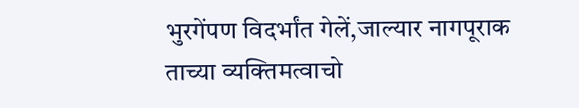भुरगेंपण विदर्भांत गेलें,जाल्यार नागपूराक ताच्या व्यक्तिमत्वाचो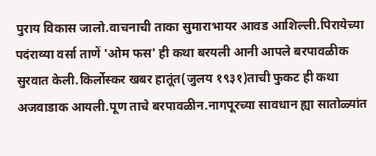पुराय विकास जालो.वाचनाची ताका सुमाराभायर आवड आशिल्ली.पिरायेच्या पदंराव्या वर्सा ताणें 'ओम फस' ही कथा बरयली आनी आपले बरपावळीक सुरवात केली.किर्लोस्कर खबर हातूंत(जुलय १९३१)ताची फुकट ही कथा अजवाडाक आयली.पूण ताचे बरपावळीन.नागपूरच्या सावधान ह्या सातोळ्यांत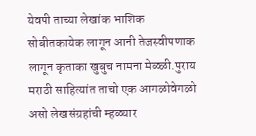येवपी ताच्या लेखांक भाशिक सोबीतकायेक लागून आनी तेजस्वीपणाक लागून कृताका खुबुच नामना मेळ्ळी.पुराय मराठी साहित्यांत ताचो एक आगळोवेगळो असो लेखसंग्रहांची म्हळ्यार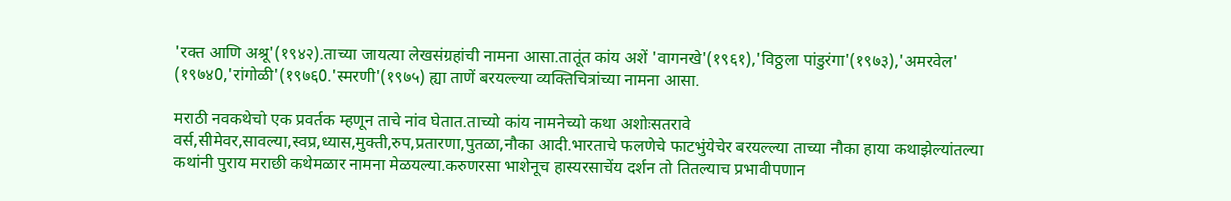'रक्त आणि अश्रू'(१९४२).ताच्या जायत्या लेखसंग्रहांची नामना आसा.तातूंत कांय अशें 'वागनखे'(१९६१),'विठ्ठला पांडुरंगा'(१९७३),'अमरवेल' (१९७४0,'रांगोळी'(१९७६0.'स्मरणी'(१९७५) ह्या ताणें बरयल्ल्या व्यक्तिचित्रांच्या नामना आसा.

मराठी नवकथेचो एक प्रवर्तक म्हणून ताचे नांव घेतात.ताच्यो कांय नामनेच्यो कथा अशोःसतरावे वर्स,सीमेवर,सावल्या,स्वप्र,ध्यास,मुक्ती,रुप,प्रतारणा,पुतळा,नौका आदी.भारताचे फलणेचे फाटभुंयेचेर बरयल्ल्या ताच्या नौका हाया कथाझेल्यांतल्या कथांनी पुराय मराछी कथेमळार नामना मेळयल्या.करुणरसा भाशेनूच हास्यरसाचेंय दर्शन तो तितल्याच प्रभावीपणान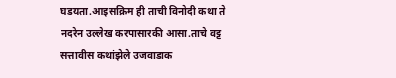घडयता.आइसक्रिम ही ताची विनोदी कथा ते नदरेन उल्लेख करपासारकी आसा.ताचे वट्ट सत्तावीस कथांझेले उजवाडाक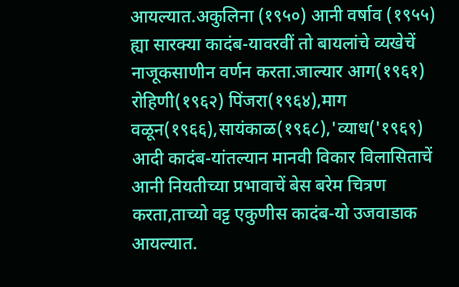आयल्यात.अकुलिना (१९५०) आनी वर्षाव (१९५५) ह्या सारक्या कादंब-यावरवीं तो बायलांचे व्यखेचें नाजूकसाणीन वर्णन करता.जाल्यार आग(१९६१) रोहिणी(१९६२) पिंजरा(१९६४),माग वळून(१९६६),सायंकाळ(१९६८),'व्याध('१९६९) आदी कादंब-यांतल्यान मानवी विकार विलासिताचें आनी नियतीच्या प्रभावाचें बेस बरेम चित्रण करता,ताच्यो वट्ट एकुणीस कादंब-यो उजवाडाक आयल्यात.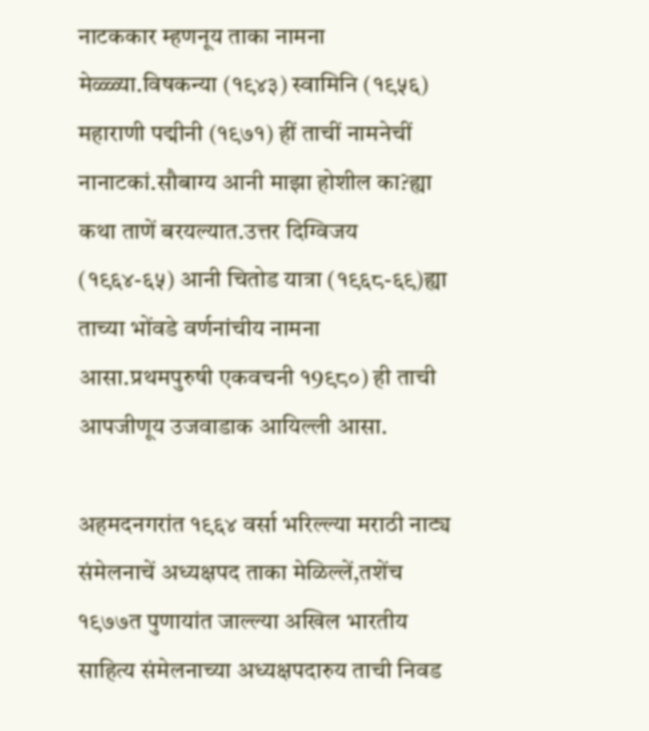नाटककार म्हणनूय ताका नामना मेळ्ळ्या.विषकन्या (१९४३) स्वामिनि (१९५६) महाराणी पद्मीनी (१९७१) हीं ताचीं नामनेचीं नानाटकां.सौबाग्य आनी माझा होशील का?ह्या कथा ताणें बरयल्यात.उत्तर दिग्विजय (१९६४-६५) आनी चितोड यात्रा (१९६८-६९)ह्या ताच्या भोंवडे वर्णनांचीय नामना आसा.प्रथमपुरुषी एकवचनी १9९८०) ही ताची आपजीणूय उजवाडाक आयिल्ली आसा.

अहमदनगरांत १९६४ वर्सा भरिल्ल्या मराठी नाट्य संमेलनाचें अध्यक्षपद ताका मेळिल्लें,तशेंच १९७७त पुणायांत जाल्ल्या अखिल भारतीय साहित्य संमेलनाच्या अध्यक्षपदारुय ताची निवड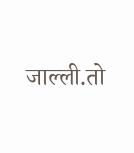जाल्ली.तो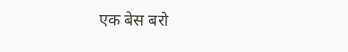एक बेस बरो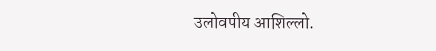उलोवपीय आशिल्लो.